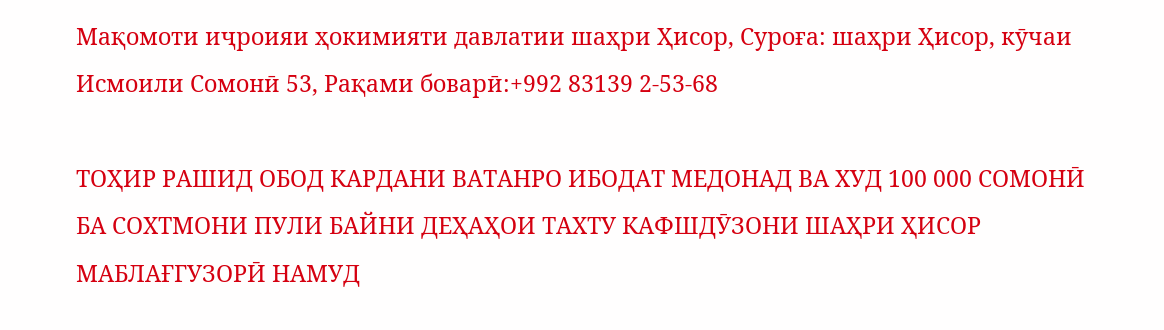Мақомоти иҷроияи ҳокимияти давлатии шаҳри Ҳисор, Суроға: шаҳри Ҳисор, кӯчаи Исмоили Сомонӣ 53, Рақами боварӣ:+992 83139 2-53-68

ТОҲИР РАШИД ОБОД КАРДАНИ ВАТАНРО ИБОДАТ МЕДОНАД ВА ХУД 100 000 СОМОНӢ БА СОХТМОНИ ПУЛИ БАЙНИ ДЕҲАҲОИ ТАХТУ КАФШДӮЗОНИ ШАҲРИ ҲИСОР  МАБЛАҒГУЗОРӢ НАМУД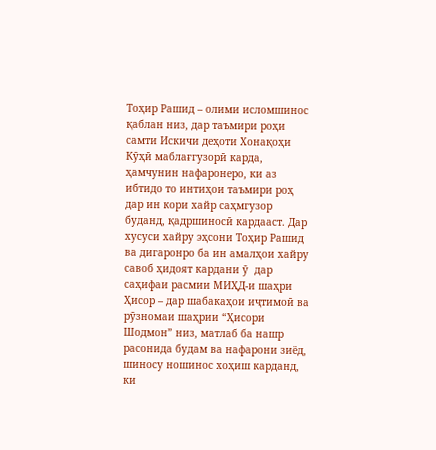Тоҳир Рашид – олими исломшинос қаблан низ, дар таъмири роҳи самти Искичи деҳоти Хонақоҳи Кӯҳӣ маблағгузорӣ карда, ҳамчунин нафаронеро, ки аз ибтидо то интиҳои таъмири роҳ дар ин кори хайр саҳмгузор буданд, қадршиносӣ кардааст. Дар хусуси хайру эҳсони Тоҳир Рашид ва дигаронро ба ин амалҳои хайру савоб ҳидоят кардани ӯ  дар саҳифаи расмии МИҲД-и шаҳри Ҳисор – дар шабакаҳои иҷтимоӣ ва рӯзномаи шаҳрии “Ҳисори Шодмон” низ, матлаб ба нашр расонида будам ва нафарони зиёд, шиносу ношинос хоҳиш карданд, ки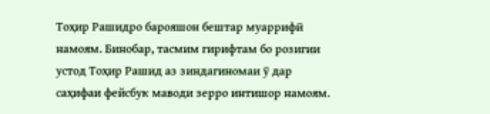Тоҳир Рашидро барояшон бештар муаррифӣ намоям. Бинобар, тасмим гирифтам бо розигии устод Тоҳир Рашид аз зиндагиномаи ӯ дар саҳифаи фейсбук маводи зерро интишор намоям.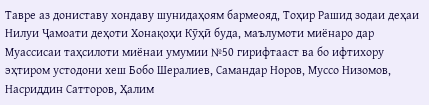Тавре аз дониставу хондаву шунидаҳоям бармеояд, Тоҳир Рашид зодаи деҳаи Нилуи Ҷамоати деҳоти Хонақоҳи Кӯҳӣ буда, маълумоти миёнаро дар Муассисаи таҳсилоти миёнаи умумии №50 гирифтааст ва бо ифтихору эҳтиром устодони хеш Бобо Шералиев, Самандар Норов, Муссо Низомов, Насриддин Сатторов, Ҳалим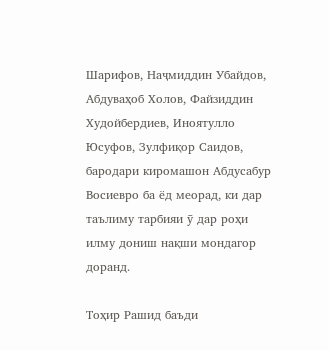Шарифов, Наҷмиддин Убайдов, Абдуваҳоб Холов, Файзиддин Худойбердиев, Иноятулло Юсуфов, Зулфиқор Саидов, бародари киромашон Абдусабур Восиевро ба ёд меорад, ки дар таълиму тарбияи ӯ дар роҳи илму дониш нақши мондагор доранд.

Тоҳир Рашид баъди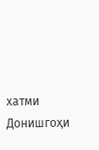хатми Донишгоҳи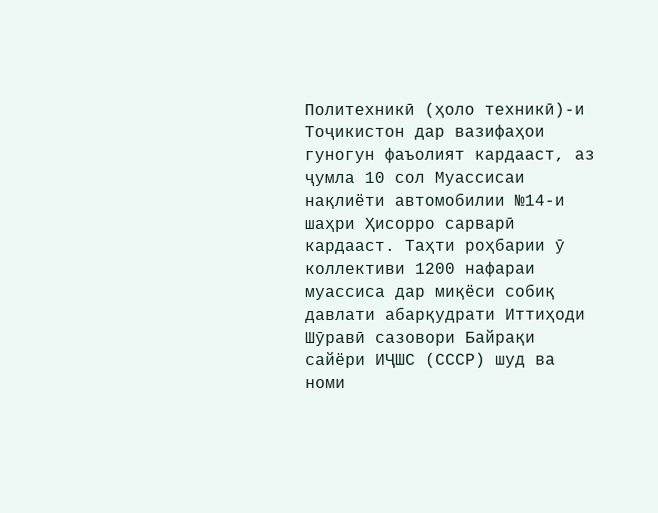Политехникӣ (ҳоло техникӣ)-и Тоҷикистон дар вазифаҳои гуногун фаъолият кардааст, аз ҷумла 10 сол Муассисаи нақлиёти автомобилии №14-и шаҳри Ҳисорро сарварӣ кардааст. Таҳти роҳбарии ӯ коллективи 1200 нафараи муассиса дар миқёси собиқ давлати абарқудрати Иттиҳоди Шӯравӣ сазовори Байрақи сайёри ИҶШС (СССР) шуд ва номи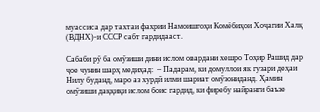муассиса дар тахтаи фахрии Намоишгоҳи Комёбиҳои Хоҷагии Халқ (ВДНХ)-и СССР сабт гардидааст.

Сабаби рӯ ба омӯзиши дини ислом овардани хешро Тоҳир Рашид дар ҷое чунин шарҳ медиҳад:  – Падарам, ки домуллои як гузари деҳаи Нилу буданд, маро аз хурдӣ илми шариат омӯзониданд. Ҳамин омӯзиши даққиқи ислом боис гардид, ки фиребу найранги баъзе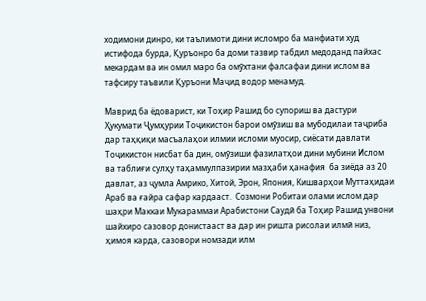ходимони динро, ки таълимоти дини исломро ба манфиати худ истифода бурда, Қуръонро ба доми тазвир табдил медоданд пайхас мекардам ва ин омил маро ба омӯхтани фалсафаи дини ислом ва тафсиру таъвили Қуръони Маҷид водор менамуд.

Маврид ба ёдоварист, ки Тоҳир Рашид бо супориш ва дастури Ҳукумати Ҷумҳурии Тоҷикистон барои омӯзиш ва мубодилаи таҷриба дар таҳқиқи масъалаҳои илмии исломи муосир, сиёсати давлати Тоҷикистон нисбат ба дин, омӯзиши фазилатҳои дини мубини Ислом ва таблиғи сулҳу таҳаммулпазирии мазҳаби ҳанафия  ба зиёда аз 20 давлат, аз ҷумла Амрико, Хитой, Эрон, Япония, Кишварҳои Муттаҳидаи Араб ва ғайра сафар кардааст.  Созмони Робитаи олами ислом дар шаҳри Маккаи Мукараммаи Арабистони Саудӣ ба Тоҳир Рашид унвони шайхиро сазовор донистааст ва дар ин ришта рисолаи илмӣ низ, ҳимоя карда, сазовори номзади илм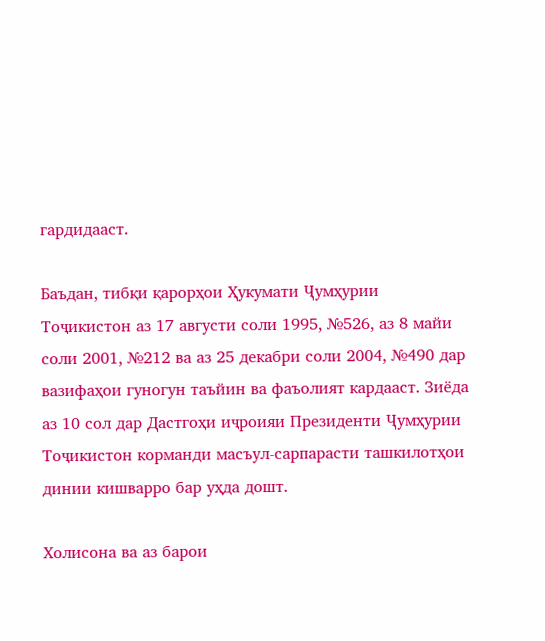гардидааст.

Баъдан, тибқи қарорҳои Ҳукумати Ҷумҳурии Тоҷикистон аз 17 августи соли 1995, №526, аз 8 майи соли 2001, №212 ва аз 25 декабри соли 2004, №490 дар вазифаҳои гуногун таъйин ва фаъолият кардааст. Зиёда аз 10 сол дар Дастгоҳи иҷроияи Президенти Ҷумҳурии Тоҷикистон корманди масъул-сарпарасти ташкилотҳои динии кишварро бар уҳда дошт.

Холисона ва аз барои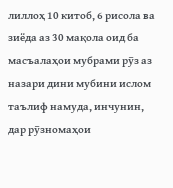лиллоҳ 10 китоб, 6 рисола ва зиёда аз 30 мақола оид ба масъалаҳои мубрами рӯз аз назари дини мубини ислом таълиф намуда, инчунин, дар рӯзномаҳои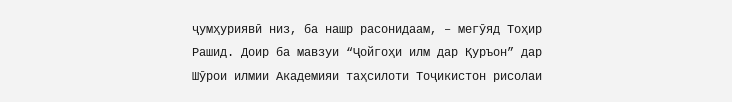ҷумҳуриявӣ низ, ба нашр расонидаам, – мегӯяд Тоҳир Рашид. Доир ба мавзуи “Ҷойгоҳи илм дар Қуръон” дар Шӯрои илмии Академияи таҳсилоти Тоҷикистон рисолаи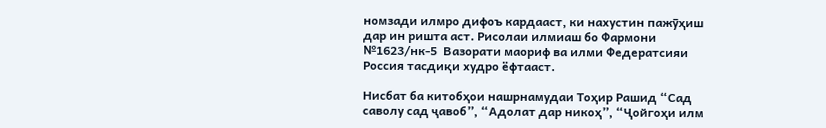номзади илмро дифоъ кардааст, ки нахустин пажӯҳиш дар ин ришта аст. Рисолаи илмиаш бо Фармони №1623/нк-5  Вазорати маориф ва илми Федератсияи Россия тасдиқи худро ёфтааст.

Нисбат ба китобҳои нашрнамудаи Тоҳир Рашид “Сад саволу сад ҷавоб”, “Адолат дар никоҳ”, “Ҷойгоҳи илм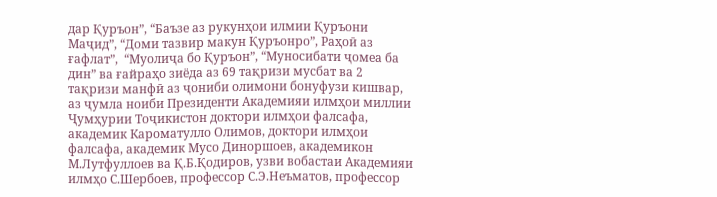дар Қуръон”, “Баъзе аз рукунҳои илмии Қуръони Маҷид”, “Доми тазвир макун Қуръонро”, Раҳоӣ аз ғафлат”,  “Муолиҷа бо Қуръон”, “Муносибати ҷомеа ба дин” ва ғайраҳо зиёда аз 69 тақризи мусбат ва 2 тақризи манфӣ аз ҷониби олимони бонуфузи кишвар, аз ҷумла ноиби Президенти Академияи илмҳои миллии Ҷумҳурии Тоҷикистон доктори илмҳои фалсафа, академик Кароматулло Олимов, доктори илмҳои фалсафа, академик Мусо Диноршоев, академикон М.Лутфуллоев ва Қ.Б.Қодиров, узви вобастаи Академияи илмҳо С.Шербоев, профессор С.Э.Неъматов, профессор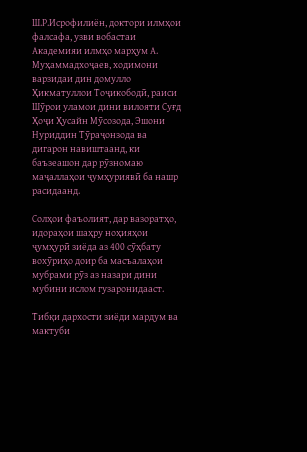Ш.Р.Исрофилиён, доктори илмҳои фалсафа, узви вобастаи Академияи илмҳо марҳум А. Муҳаммадхоҷаев, ходимони варзидаи дин домулло Ҳикматуллои Тоҷикободӣ, раиси Шӯрои уламои дини вилояти Суғд Ҳоҷи Ҳусайн Мӯсозода, Эшони Нуриддин Тӯраҷонзода ва дигарон навиштаанд, ки баъзеашон дар рӯзномаю маҷаллаҳои ҷумҳуриявӣ ба нашр расидаанд.

Солҳои фаъолият, дар вазоратҳо, идораҳои шаҳру ноҳияҳои ҷумҳурӣ зиёда аз 400 сӯҳбату вохӯриҳо доир ба масъалаҳои мубрами рӯз аз назари дини мубини ислом гузаронидааст.

Тибқи дархости зиёди мардум ва мактуби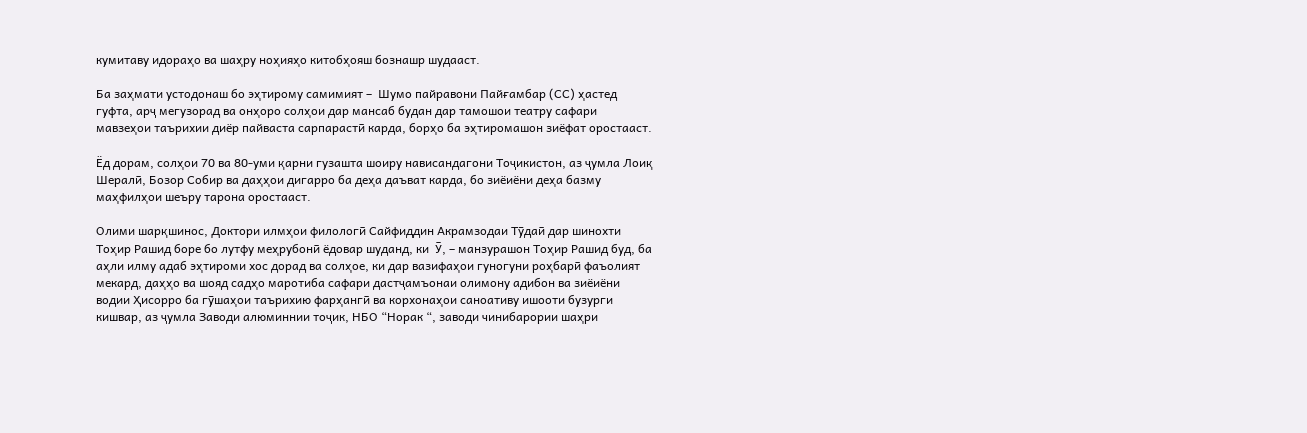кумитаву идораҳо ва шаҳру ноҳияҳо китобҳояш бознашр шудааст.

Ба заҳмати устодонаш бо эҳтирому самимият –  Шумо пайравони Пайғамбар (СС) ҳастед гуфта, арҷ мегузорад ва онҳоро солҳои дар мансаб будан дар тамошои театру сафари мавзеҳои таърихии диёр пайваста сарпарастӣ карда, борҳо ба эҳтиромашон зиёфат оростааст.

Ёд дорам, солҳои 70 ва 80-уми қарни гузашта шоиру нависандагони Тоҷикистон, аз ҷумла Лоиқ Шералӣ, Бозор Собир ва даҳҳои дигарро ба деҳа даъват карда, бо зиёиёни деҳа базму маҳфилҳои шеъру тарона оростааст.

Олими шарқшинос, Доктори илмҳои филологӣ Сайфиддин Акрамзодаи Тӯдаӣ дар шинохти Тоҳир Рашид боре бо лутфу меҳрубонӣ ёдовар шуданд, ки  Ӯ, – манзурашон Тоҳир Рашид буд, ба аҳли илму адаб эҳтироми хос дорад ва солҳое, ки дар вазифаҳои гуногуни роҳбарӣ фаъолият мекард, даҳҳо ва шояд садҳо маротиба сафари дастҷамъонаи олимону адибон ва зиёиёни водии Ҳисорро ба гӯшаҳои таърихию фарҳангӣ ва корхонаҳои саноативу ишооти бузурги кишвар, аз ҷумла Заводи алюминнии тоҷик, НБО “Норак “, заводи чинибарории шаҳри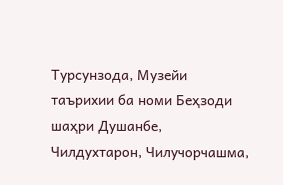Турсунзода, Музейи таърихии ба номи Беҳзоди шаҳри Душанбе, Чилдухтарон, Чилучорчашма,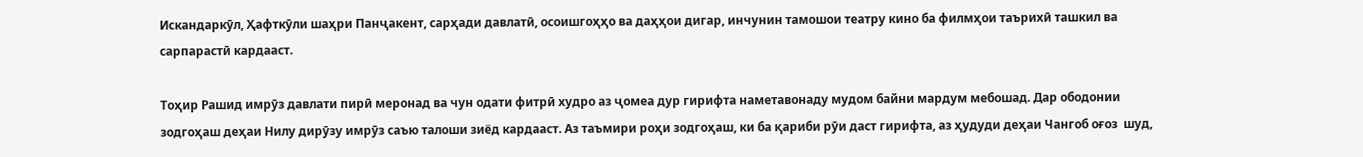Искандаркӯл, Ҳафткӯли шаҳри Панҷакент, сарҳади давлатӣ, осоишгоҳҳо ва даҳҳои дигар, инчунин тамошои театру кино ба филмҳои таърихӣ ташкил ва сарпарастӣ кардааст.

Тоҳир Рашид имрӯз давлати пирӣ меронад ва чун одати фитрӣ худро аз ҷомеа дур гирифта наметавонаду мудом байни мардум мебошад. Дар ободонии зодгоҳаш деҳаи Нилу дирӯзу имрӯз саъю талоши зиёд кардааст. Аз таъмири роҳи зодгоҳаш, ки ба қариби рӯи даст гирифта, аз ҳудуди деҳаи Чангоб оғоз  шуд,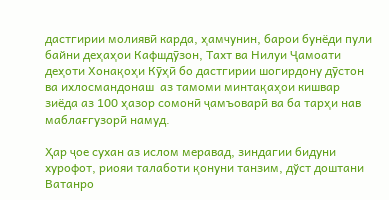дастгирии молиявӣ карда, ҳамчунин, барои бунёди пули байни деҳаҳои Кафшдӯзон, Тахт ва Нилуи Ҷамоати деҳоти Хонақоҳи Кӯҳӣ бо дастгирии шогирдону дӯстон ва ихлосмандонаш  аз тамоми минтақаҳои кишвар зиёда аз 100 ҳазор сомонӣ ҷамъоварӣ ва ба тарҳи нав маблағгузорӣ намуд.

Ҳар ҷое сухан аз ислом меравад, зиндагии бидуни хурофот, риояи талаботи қонуни танзим, дўст доштани Ватанро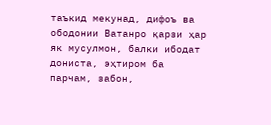таъкид мекунад, дифоъ ва ободонии Ватанро қарзи ҳар як мусулмон, балки ибодат дониста, эҳтиром ба парчам, забон,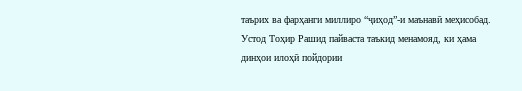таърих ва фарҳанги миллиро “ҷиҳод”-и маънавӣ меҳисобад. Устод Тоҳир Рашид пайваста таъкид менамояд, ки ҳама динҳои илоҳӣ пойдории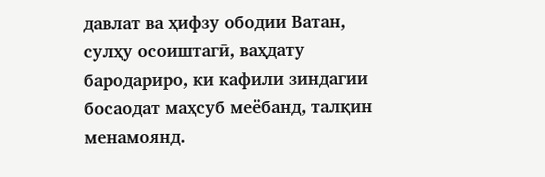давлат ва ҳифзу ободии Ватан, сулҳу осоиштагӣ, ваҳдату бародариро, ки кафили зиндагии босаодат маҳсуб меёбанд, талқин менамоянд.